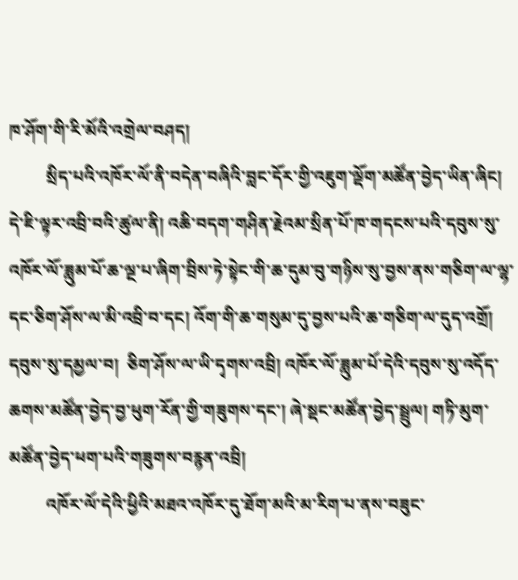ཁ་ཤོག་གི་རི་མོའི་འགྲེལ་བཤད།
         སྲིད་པའི་འཁོར་ལོ་ནི་བདེན་བཞིའི་བླང་དོར་གྱི་འཇུག་ལྡོག་མཚོན་བྱེད་ཡིན་ཞིང། དེ་ཇི་ལྟར་འབྲི་བའི་ཚུལ་ནི། འཆི་བདག་གཤིན་རྗེའམ་སྲིན་པོ་ཁ་གདངས་པའི་དབུས་སུ་འཁོར་ལོ་ཟླུམ་པོ་ཆ་ལྔ་པ་ཞིག་བྲིས་ཏེ་སྟེང་གི་ཆ་དུམ་བུ་གཉིས་སུ་བྱས་ནས་གཅིག་ལ་ལྷ་དང་ཅིག་ཤོས་ལ་མི་འབྲི་བ་དང། འོག་གི་ཆ་གསུམ་དུ་བྱས་པའི་ཆ་གཅིག་ལ་དུད་འགྲོ། དབུས་སུ་དམྱལ་བ།  ཅིག་ཤོས་ལ་ཡི་དྭགས་འབྲི། འཁོར་ལོ་ཟླུམ་པོ་དེའི་དབུས་སུ་འདོད་ཆགས་མཚོན་བྱེད་བྱ་ཕུག་རོན་གྱི་གཟུགས་དང་། ཞེ་སྡང་མཚོན་བྱེད་སྦྲུལ། གཏི་མུག་མཚོན་བྱེད་ཕག་པའི་གཟུགས་བརྙན་འབྲི།
         འཁོར་ལོ་དེའི་ཕྱིའི་མཐའ་འཁོར་དུ་ཐོག་མའི་མ་རིག་པ་ནས་བཟུང་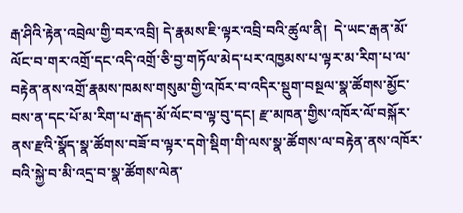རྒ་ཤིའི་རྟེན་འབྲེལ་གྱི་བར་འབྲི། དེ་རྣམས་ཇི་ལྟར་འབྲི་བའི་ཚུལ་ནི།  དེ་ཡང་རྒན་མོ་ལོང་བ་གར་འགྲོ་དང་འདི་འགྲོ་ཅི་བྱ་གཏོལ་མེད་པར་འཁྱམས་པ་ལྟར་མ་རིག་པ་ལ་བརྟེན་ནས་འགྲོ་རྣམས་ཁམས་གསུམ་གྱི་འཁོར་བ་འདིར་སྡུག་བསྔལ་སྣ་ཚོགས་མྱོང་བས་ན་དང་པོ་མ་རིག་པ་རྒད་མོ་ལོང་བ་ལྟ་བུ་དང། རྫ་མཁན་གྱིས་འཁོར་ལོ་བསྐོར་ནས་རྫའི་སྣོད་སྣ་ཚོགས་བཟོ་བ་ལྟར་དགེ་སྡིག་གི་ལས་སྣ་ཚོགས་ལ་བརྟེན་ནས་འཁོར་བའི་སྐྱེ་བ་མི་འདྲ་བ་སྣ་ཚོགས་ལེན་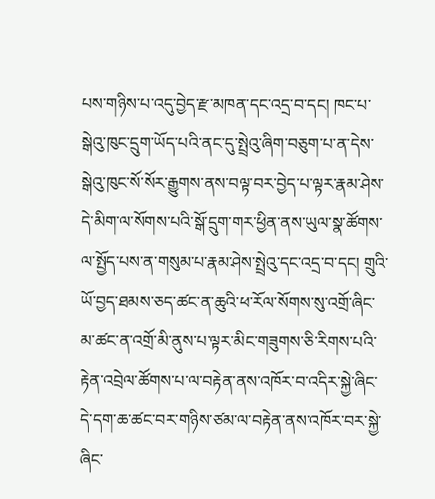པས་གཉིས་པ་འདུ་བྱེད་རྫ་མཁན་དང་འདྲ་བ་དང། ཁང་པ་སྒེའུ་ཁུང་དྲུག་ཡོད་པའི་ནང་དུ་སྤྲེའུ་ཞིག་བཅུག་པ་ན་དེས་སྒེའུ་ཁུང་སོ་སོར་རྒྱུགས་ནས་བལྟ་བར་བྱེད་པ་ལྟར་རྣམ་ཤེས་དེ་མིག་ལ་སོགས་པའི་སྒོ་དྲུག་གར་ཕྱིན་ནས་ཡུལ་སྣ་ཚོགས་ལ་སྤྱོད་པས་ན་གསུམ་པ་རྣམ་ཤེས་སྤྲེའུ་དང་འདྲ་བ་དང། གྲུའི་ཡོ་བྱད་ཐམས་ཅད་ཚང་ན་ཆུའི་ཕ་རོལ་སོགས་སུ་འགྲོ་ཞིང་མ་ཚང་ན་འགྲོ་མི་ནུས་པ་ལྟར་མིང་གཟུགས་ཅི་རིགས་པའི་རྟེན་འབྲེལ་ཚོགས་པ་ལ་བརྟེན་ནས་འཁོར་བ་འདིར་སྐྱེ་ཞིང་དེ་དག་ཆ་ཚང་བར་གཉིས་ཙམ་ལ་བརྟེན་ནས་འཁོར་བར་སྐྱེ་ཞིང་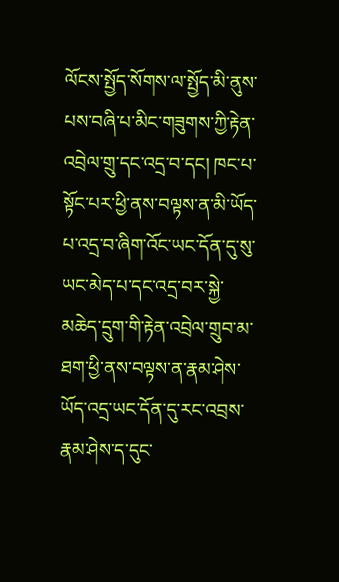ལོངས་སྤྱོད་སོགས་ལ་སྤྱོད་མི་ནུས་པས་བཞི་པ་མིང་གཟུགས་ཀྱི་རྟེན་འབྲེལ་གྲུ་དང་འདྲ་བ་དང། ཁང་པ་སྟོང་པར་ཕྱི་ནས་བལྟས་ན་མི་ཡོད་པ་འདྲ་བ་ཞིག་འོང་ཡང་དོན་དུ་སུ་ཡང་མེད་པ་དང་འདྲ་བར་སྐྱེ་མཆེད་དྲུག་གི་རྟེན་འབྲེལ་གྲུབ་མ་ཐག་ཕྱི་ནས་བལྟས་ན་རྣམ་ཤེས་ཡོད་འདྲ་ཡང་དོན་དུ་རང་འབྲས་རྣམ་ཤེས་ད་དུང་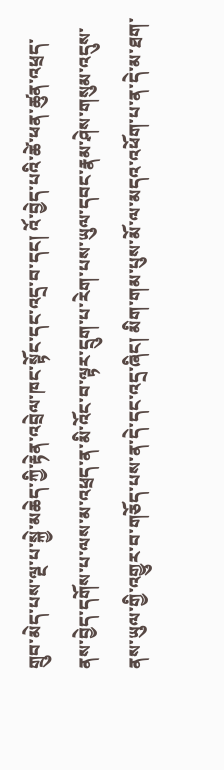གྲུབ་མེད་པས་ལྔ་པ་སྐྱེ་མཆེད་ཀྱི་རྟེན་འབྲེལ་ཁང་སྟོང་དང་འདྲ་བ་དང། འོ་བྱེད་པའི་ཚེ་ཕན་ཚུན་འཕྲད་ནས་བྱེད་དགོས་པ་ལས་མ་འཕྲད་ན་མི་འོང་བ་ལྟར་དྲུག་པ་རེག་པས་ཡུལ་དབང་རྣམ་ཤེས་གསུམ་འདུས་ནས་ཡུལ་གྱི་འགྱུར་བ་གཅོད་པས་ན་དེ་དང་འདྲ་ཞིང། མིག་གམ་པུས་མོ་ལ་མདའ་འཕོག་པ་ན་དེ་མ་ཐག་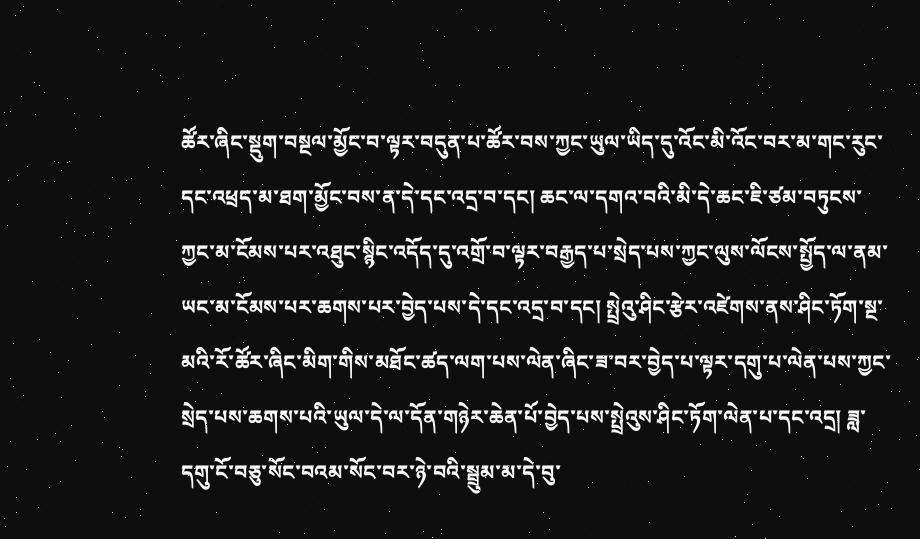ཚོར་ཞིང་སྡུག་བསྔལ་མྱོང་བ་ལྟར་བདུན་པ་ཚོར་བས་ཀྱང་ཡུལ་ཡིད་དུ་འོང་མི་འོང་བར་མ་གང་རུང་དང་འཕྲད་མ་ཐག་མྱོང་བས་ན་དེ་དང་འདྲ་བ་དང། ཆང་ལ་དགའ་བའི་མི་དེ་ཆང་ཇི་ཙམ་བཏུངས་ཀྱང་མ་ངོམས་པར་འཐུང་སྙིང་འདོད་དུ་འགྲོ་བ་ལྟར་བརྒྱད་པ་སྲེད་པས་ཀྱང་ལུས་ལོངས་སྤྱོད་ལ་ནམ་ཡང་མ་ངོམས་པར་ཆགས་པར་བྱེད་པས་དེ་དང་འདྲ་བ་དང། སྤྲེའུ་ཤིང་རྩེར་འཛེགས་ནས་ཤིང་ཏོག་སྔ་མའི་རོ་ཚོར་ཞིང་མིག་གིས་མཐོང་ཚད་ལག་པས་ལེན་ཞིང་ཟ་བར་བྱེད་པ་ལྟར་དགུ་པ་ལེན་པས་ཀྱང་སྲེད་པས་ཆགས་པའི་ཡུལ་དེ་ལ་དོན་གཉེར་ཆེན་པོ་བྱེད་པས་སྤྲེའུས་ཤིང་ཏོག་ལེན་པ་དང་འདྲ། ཟླ་དགུ་ངོ་བཅུ་སོང་བའམ་སོང་བར་ཉེ་བའི་སྦྲུམ་མ་དེ་བུ་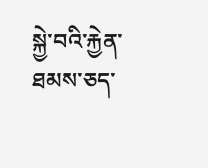སྐྱེ་བའི་རྐྱེན་ཐམས་ཅད་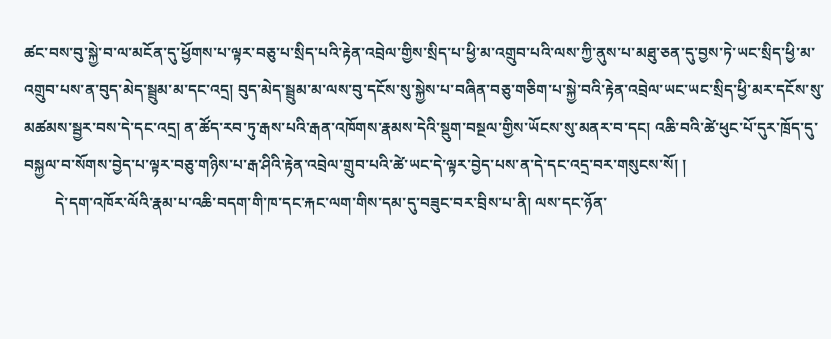ཚང་བས་བུ་སྐྱེ་བ་ལ་མངོན་དུ་ཕྱོགས་པ་ལྟར་བཅུ་པ་སྲིད་པའི་རྟེན་འབྲེལ་གྱིས་སྲིད་པ་ཕྱི་མ་འགྲུབ་པའི་ལས་ཀྱི་ནུས་པ་མཐུ་ཅན་དུ་བྱས་ཏེ་ཡང་སྲིད་ཕྱི་མ་འགྲུབ་པས་ན་བུད་མེད་སྦྲུམ་མ་དང་འདྲ། བུད་མེད་སྦྲུམ་མ་ལས་བུ་དངོས་སུ་སྐྱེས་པ་བཞིན་བཅུ་གཅིག་པ་སྐྱེ་བའི་རྟེན་འབྲེལ་ཡང་ཡང་སྲིད་ཕྱི་མར་དངོས་སུ་མཚམས་སྦྱར་བས་དེ་དང་འདྲ། ན་ཚོད་རབ་ཏུ་རྒས་པའི་རྒན་འཁོགས་རྣམས་དེའི་སྡུག་བསྔལ་གྱིས་ཡོངས་སུ་མནར་བ་དང། འཆི་བའི་ཚེ་ཕུང་པོ་དུར་ཁྲོད་དུ་བསྐྱལ་བ་སོགས་བྱེད་པ་ལྟར་བཅུ་གཉིས་པ་རྒ་ཤིའི་རྟེན་འབྲེལ་གྲུབ་པའི་ཚེ་ཡང་དེ་ལྟར་བྱེད་པས་ན་དེ་དང་འདྲ་བར་གསུངས་སོ། །
        དེ་དག་འཁོར་ལོའི་རྣམ་པ་འཆི་བདག་གི་ཁ་དང་རྐང་ལག་གིས་དམ་དུ་བཟུང་བར་བྲིས་པ་ནི། ལས་དང་ཉོན་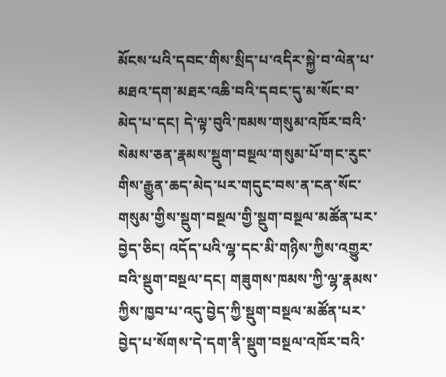མོངས་པའི་དབང་གིས་སྲིད་པ་འདིར་སྐྱེ་བ་ལེན་པ་མཐའ་དག་མཐར་འཆི་བའི་དབང་དུ་མ་སོང་བ་མེད་པ་དང། དེ་ལྟ་བུའི་ཁམས་གསུམ་འཁོར་བའི་སེམས་ཅན་རྣམས་སྡུག་བསྔལ་གསུམ་པོ་གང་རུང་གིས་རྒྱུན་ཆད་མེད་པར་གདུང་བས་ན་ངན་སོང་གསུམ་གྱིས་སྡུག་བསྔལ་གྱི་སྡུག་བསྔལ་མཚོན་པར་བྱེད་ཅིང། འདོད་པའི་ལྷ་དང་མི་གཉིས་ཀྱིས་འགྱུར་བའི་སྡུག་བསྔལ་དང། གཟུགས་ཁམས་ཀྱི་ལྷ་རྣམས་ཀྱིས་ཁྱབ་པ་འདུ་བྱེད་ཀྱི་སྡུག་བསྔལ་མཚོན་པར་བྱེད་པ་སོགས་དེ་དག་ནི་སྡུག་བསྔལ་འཁོར་བའི་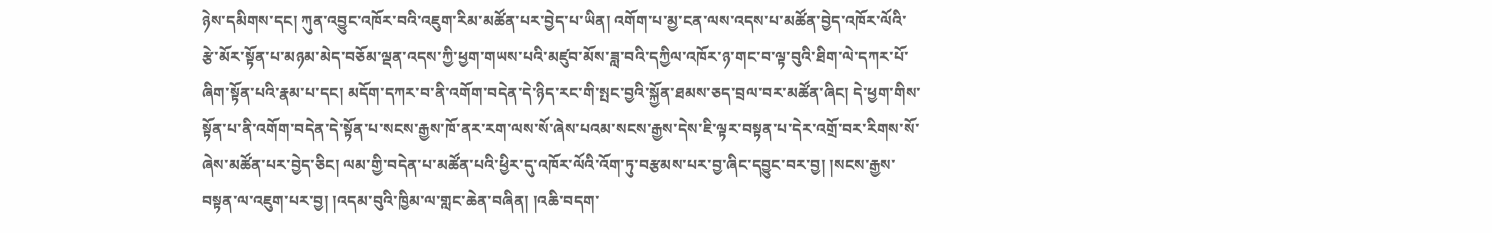ཉེས་དམིགས་དང། ཀུན་འབྱུང་འཁོར་བའི་འཇུག་རིམ་མཚོན་པར་བྱེད་པ་ཡིན། འགོག་པ་མྱ་ངན་ལས་འདས་པ་མཚོན་བྱེད་འཁོར་ལོའི་རྩེ་མོར་སྟོན་པ་མཉམ་མེད་བཅོམ་ལྡན་འདས་ཀྱི་ཕྱག་གཡས་པའི་མཛུབ་མོས་ཟླ་བའི་དཀྱིལ་འཁོར་ཉ་གང་བ་ལྟ་བུའི་ཐིག་ལེ་དཀར་པོ་ཞིག་སྟོན་པའི་རྣམ་པ་དང། མདོག་དཀར་བ་ནི་འགོག་བདེན་དེ་ཉིད་རང་གི་སྤང་བྱའི་སྐྱོན་ཐམས་ཅད་བྲལ་བར་མཚོན་ཞིང། དེ་ཕྱག་གིས་སྟོན་པ་ནི་འགོག་བདེན་དེ་སྟོན་པ་སངས་རྒྱས་ཁོ་ནར་རག་ལས་སོ་ཞེས་པའམ་སངས་རྒྱས་དེས་ཇི་ལྟར་བསྟན་པ་དེར་འགྲོ་བར་རིགས་སོ་ཞེས་མཚོན་པར་བྱེད་ཅིང། ལམ་གྱི་བདེན་པ་མཚོན་པའི་ཕྱིར་དུ་འཁོར་ལོའི་འོག་ཏུ་བརྩམས་པར་བྱ་ཞིང་དབྱུང་བར་བྱ། །སངས་རྒྱས་བསྟན་ལ་འཇུག་པར་བྱ། །འདམ་བུའི་ཁྱིམ་ལ་གླང་ཆེན་བཞིན། །འཆི་བདག་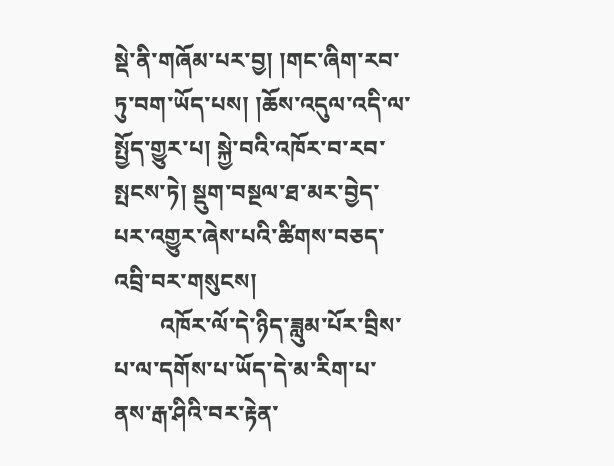སྡེ་ནི་གཞོམ་པར་བྱ། །གང་ཞིག་རབ་ཏུ་བག་ཡོད་པས། །ཆོས་འདུལ་འདི་ལ་སྤྱོད་གྱུར་པ། སྐྱེ་བའི་འཁོར་བ་རབ་སྤངས་ཏེ། སྡུག་བསྔལ་ཐ་མར་བྱེད་པར་འགྱུར་ཞེས་པའི་ཚིགས་བཅད་འབྲི་བར་གསུངས།
        འཁོར་ལོ་དེ་ཉིད་ཟླུམ་པོར་བྲིས་པ་ལ་དགོས་པ་ཡོད་དེ་མ་རིག་པ་ནས་རྒ་ཤིའི་བར་རྟེན་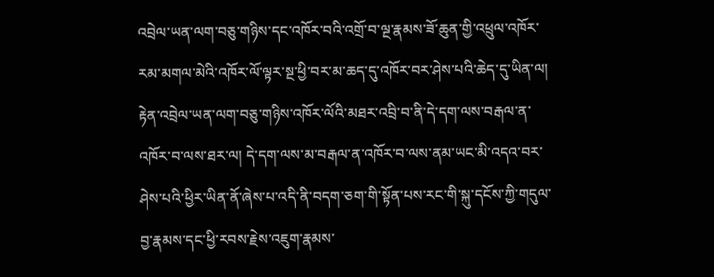འབྲེལ་ཡན་ལག་བཅུ་གཉིས་དང་འཁོར་བའི་འགྲོ་བ་ལྔ་རྣམས་ཟོ་ཆུན་གྱི་འཕྲུལ་འཁོར་རམ་མགལ་མེའི་འཁོར་ལོ་ལྟར་སྔ་ཕྱི་བར་མ་ཆད་དུ་འཁོར་བར་ཤེས་པའི་ཆེད་དུ་ཡིན་ལ། རྟེན་འབྲེལ་ཡན་ལག་བཅུ་གཉིས་འཁོར་ལོའི་མཐར་འབྲི་བ་ནི་དེ་དག་ལས་བརྒལ་ན་འཁོར་བ་ལས་ཐར་ལ། དེ་དག་ལས་མ་བརྒལ་ན་འཁོར་བ་ལས་ནམ་ཡང་མི་འདའ་བར་ཤེས་པའི་ཕྱིར་ཡིན་ནོ་ཞེས་པ་འདི་ནི་བདག་ཅག་གི་སྟོན་པས་རང་གི་སྐུ་དངོས་ཀྱི་གདུལ་བྱ་རྣམས་དང་ཕྱི་རབས་རྗེས་འཇུག་རྣམས་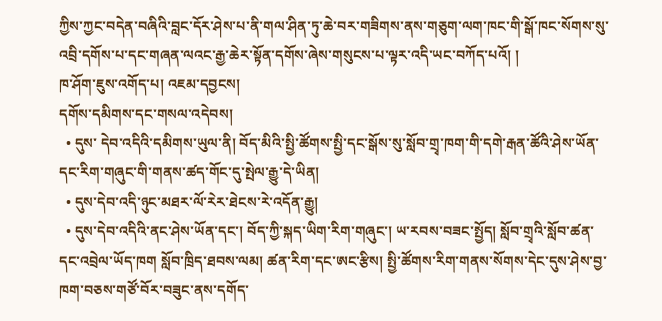ཀྱིས་ཀྱང་བདེན་བཞིའི་བླང་དོར་ཤེས་པ་ནི་གལ་ཤིན་ཏུ་ཆེ་བར་གཟིགས་ནས་གཅུག་ལག་ཁང་གི་སྒོ་ཁང་སོགས་སུ་འབྲི་དགོས་པ་དང་གཞན་ལའང་རྒྱ་ཆེར་སྟོན་དགོས་ཞེས་གསུངས་པ་ལྟར་འདི་ཡང་བཀོད་པའོ། །
ཁ་ཤོག་ཇུས་འགོད་པ། འཇམ་དབྱངས།
དགོས་དམིགས་དང་གསལ་འདེབས།
  • དུས་ དེབ་འདིའི་དམིགས་ཡུལ་ནི། བོད་མིའི་སྤྱི་ཚོགས་སྤྱི་དང་སྒོས་སུ་སློབ་གྲྭ་ཁག་གི་དགེ་རྒན་ཚོའི་ཤེས་ཡོན་དང་རིག་གཞུང་གི་གནས་ཚད་གོང་དུ་སྤེལ་རྒྱུ་དེ་ཡིན།
  • དུས་དེབ་འདི་ཉུང་མཐར་ལོ་རེར་ཐེངས་རེ་འདོན་རྒྱུ།
  • དུས་དེབ་འདིའི་ནང་ཤེས་ཡོན་དང་། བོད་ཀྱི་སྐད་ཡིག་རིག་གཞུང་། ཡ་རབས་བཟང་སྤྱོད། སློབ་གྲྭའི་སློབ་ཚན་དང་འབྲེལ་ཡོད་ཁག སློབ་ཁྲིད་ཐབས་ལམ། ཚན་རིག་དང་ཨང་རྩིས། སྤྱི་ཚོགས་རིག་གནས་སོགས་དེང་དུས་ཤེས་བྱ་ཁག་བཅས་གཙོ་བོར་བཟུང་ནས་དགོད་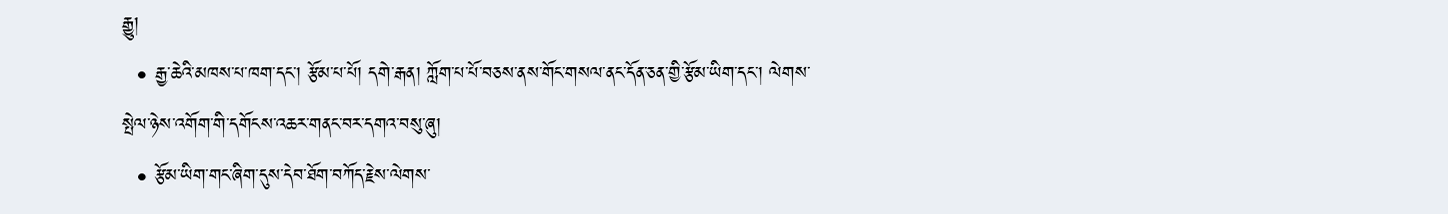རྒྱུ།
  • རྒྱ་ཆེའི་མཁས་པ་ཁག་དང་། རྩོམ་པ་པོ། དགེ་རྒན། ཀློག་པ་པོ་བཅས་ནས་གོང་གསལ་ནང་དོན་ཅན་གྱི་རྩོམ་ཡིག་དང་། ལེགས་སྤེལ་ཉེས་འགོག་གི་དགོངས་འཆར་གནང་བར་དགའ་བསུ་ཞུ།
  • རྩོམ་ཡིག་གང་ཞིག་དུས་དེབ་ཐོག་བཀོད་རྗེས་ལེགས་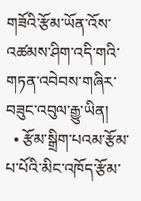གཟོའི་རྩོམ་ཡོན་འོས་འཚམས་ཤིག་འདི་གའི་གཏན་འབེབས་གཞིར་བཟུང་འབུལ་རྒྱུ་ཡིན།
  • རྩོམ་སྒྲིག་པའམ་རྩོམ་པ་པོའི་མིང་འཁོད་རྩོམ་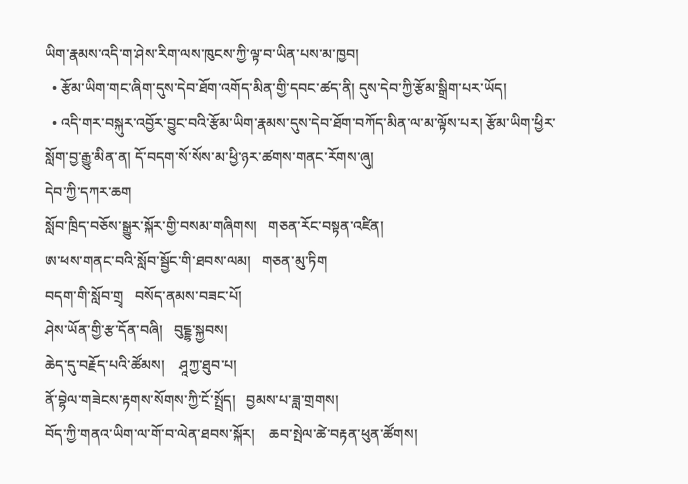ཡིག་རྣམས་འདི་ག་ཤེས་རིག་ལས་ཁུངས་ཀྱི་ལྟ་བ་ཡིན་པས་མ་ཁྱབ།
  • རྩོམ་ཡིག་གང་ཞིག་དུས་དེབ་ཐོག་འགོད་མིན་གྱི་དབང་ཚད་ནི། དུས་དེབ་ཀྱི་རྩོམ་སྒྲིག་པར་ཡོད།
  • འདི་གར་བསྐུར་འབྱོར་བྱུང་བའི་རྩོམ་ཡིག་རྣམས་དུས་དེབ་ཐོག་བཀོད་མིན་ལ་མ་ལྟོས་པར། རྩོམ་ཡིག་ཕྱིར་སློག་བྱ་རྒྱུ་མིན་ན། དོ་བདག་སོ་སོས་མ་ཕྱི་ཉར་ཚགས་གནང་རོགས་ཞུ།
དེབ་ཀྱི་དཀར་ཆག
སློབ་ཁྲིད་བཅོས་སྒྱུར་སྐོར་གྱི་བསམ་གཞིགས།   གཅན་རོང་བསྟན་འཛིན།
ཨ་ཕས་གནང་བའི་སློབ་སྦྱོང་གི་ཐབས་ལམ།   གཅན་མུ་ཏིག
བདག་གི་སློབ་གྲྭ   བསོད་ནམས་བཟང་པོ།
ཤེས་ཡོན་གྱི་རྩ་དོན་བཞི།   བུངྔྷ་སྐྱབས།
ཆེད་དུ་བརྗོད་པའི་ཚོམས།    ཤཱཀྱ་ཐུབ་པ།
ནོ་བྷེལ་གཟེངས་རྟགས་སོགས་ཀྱི་ངོ་སྤྲོད།   བྱམས་པ་ཟླ་གྲགས།
བོད་ཀྱི་གནའ་ཡིག་ལ་གོ་བ་ལེན་ཐབས་སྐོར།    ཆབ་སྤེལ་ཚེ་བརྟན་ཕུན་ཚོགས།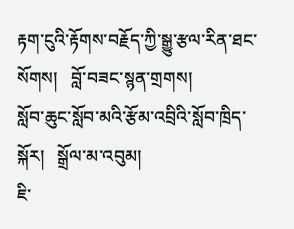རྟག་ངུའི་རྟོགས་བརྗོད་ཀྱི་སྒྱུ་རྩལ་རིན་ཐང་སོགས།   བློ་བཟང་སྙན་གྲགས།
སློབ་ཆུང་སློབ་མའི་རྩོམ་འབྲིའི་སློབ་ཁྲིད་སྐོར།   སྒྲོལ་མ་འབུམ།
ཇི་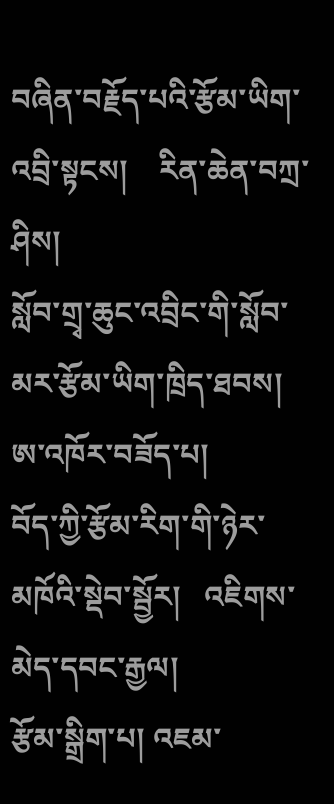བཞིན་བརྗོད་པའི་རྩོམ་ཡིག་འབྲི་སྟངས།    རིན་ཆེན་བཀྲ་ཤིས།
སློབ་གྲྭ་ཆུང་འབྲིང་གི་སློབ་མར་རྩོམ་ཡིག་ཁྲིད་ཐབས།  ཨ་འཁོར་བཟོད་པ།
བོད་ཀྱི་རྩོམ་རིག་གི་ཉེར་མཁོའི་སྡེབ་སྦྱོར།   འཇིགས་མེད་དབང་རྒྱལ།
རྩོམ་སྒྲིག་པ། འཇམ་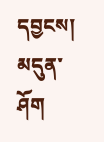དབྱངས།
མདུན་ཤོག